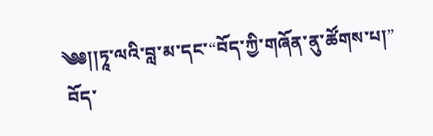༄༅།།ཏཱ་ལའི་བླ་མ་དང་“བོད་ཀྱི་གཞོན་ནུ་ཚོགས་པ།”
 བོད་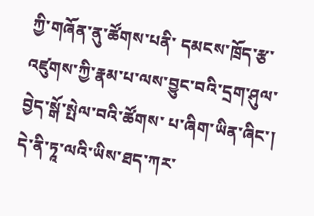ཀྱི་གཞོན་ནུ་ཚོགས་པནི་ དམངས་ཁྲོད་རྩ་འཛུགས་ཀྱི་རྣམ་པ་ལས་བྱུང་བའི་དྲག་ཤུལ་བྱེད་སྒོ་སྤེལ་བའི་ཚོགས་ པ་ཞིག་ཡིན་ཞིང་།    དེ་ནི་ཏཱ་ལའི་ཡིས་ཐད་ཀར་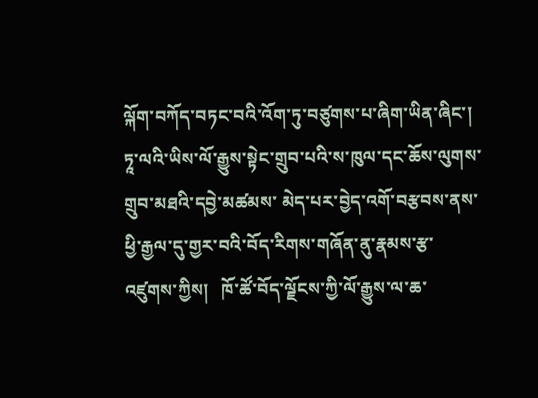ལྐོག་བཀོད་བཏང་བའི་འོག་ཏུ་བཙུགས་པ་ཞིག་ཡིན་ཞིང་།    ཏཱ་ལའི་ཡིས་ལོ་རྒྱུས་སྟེང་གྲུབ་པའི་ས་ཁུལ་དང་ཆོས་ལུགས་གྲུབ་མཐའི་དབྱེ་མཚམས་ མེད་པར་བྱེད་འགོ་བརྩབས་ནས་ཕྱི་རྒྱལ་དུ་གྱར་བའི་བོད་རིགས་གཞོན་ནུ་རྣམས་རྩ་ འཛུགས་ཀྱིས།   ཁོ་ཚོ་བོད་ལྗོངས་ཀྱི་ལོ་རྒྱུས་ལ་ཆ་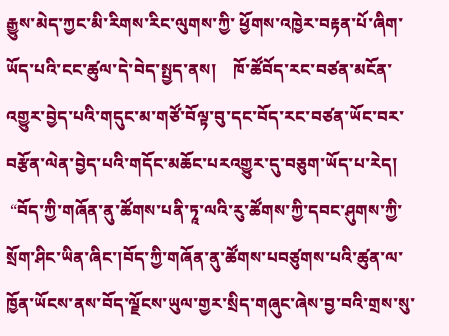རྒྱུས་མེད་ཀྱང་མི་རིགས་རིང་ལུགས་ཀྱི་ ཕྱོགས་འཁྱེར་བརྟན་པོ་ཞིག་ཡོད་པའི་ངང་ཚུལ་དེ་བེད་སྤྱད་ནས།    ཁོ་ཚོབོད་རང་བཙན་མངོན་འགྱུར་བྱེད་པའི་གདུང་མ་གཙོ་བོལྟ་བུ་དང་བོད་རང་བཙན་ཡོང་བར་བརྩོན་ལེན་བྱེད་པའི་གདོང་མཆོང་པརའགྱུར་དུ་བཅུག་ཡོད་པ་རེད།
 “བོད་ཀྱི་གཞོན་ནུ་ཚོགས་པནི་ཏཱ་ལའི་རུ་ཚོགས་ཀྱི་དབང་ཤུགས་ཀྱི་སྲོག་ཤིང་ཡིན་ཞིང་།བོད་ཀྱི་གཞོན་ནུ་ཚོགས་པབཙུགས་པའི་ཚུན་ལ་ཁྱོན་ཡོངས་ནས་བོད་ལྗོངས་ཡུལ་གྱར་སྲིད་གཞུང་ཞེས་བྱ་བའི་གྲས་སུ་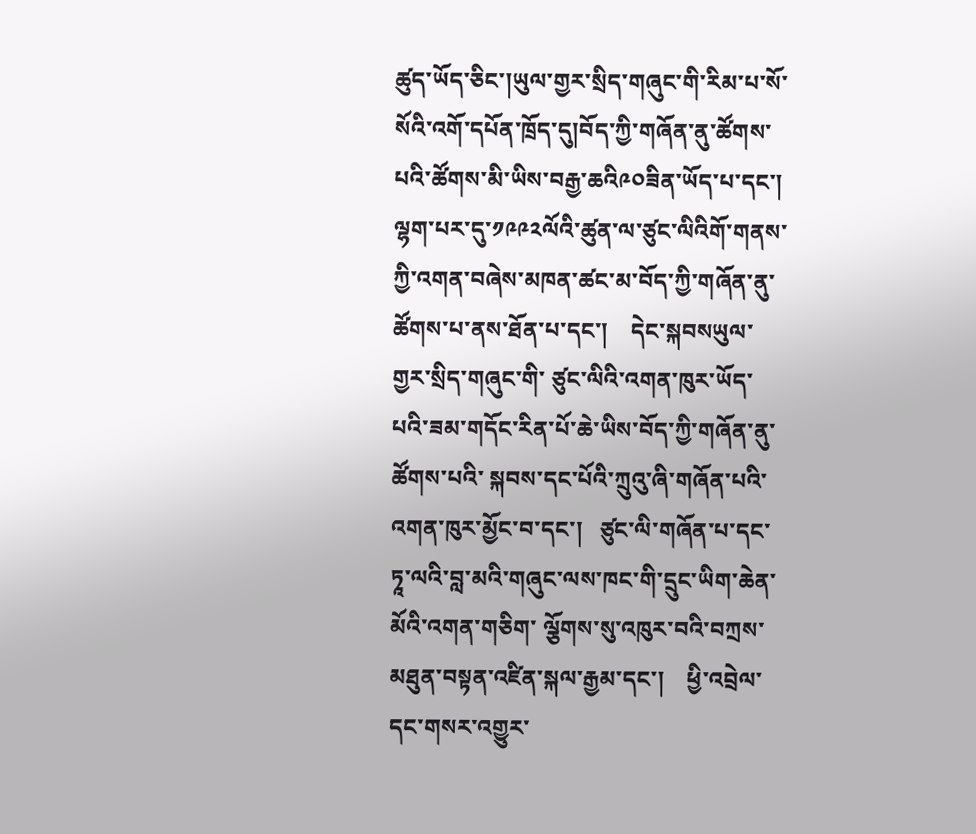ཚུད་ཡོད་ཅིང་།ཡུལ་གྱར་སྲིད་གཞུང་གི་རིམ་པ་སོ་སོའི་འགོ་དཔོན་ཁྲོད་དུ།བོད་ཀྱི་གཞོན་ནུ་ཚོགས་པའི་ཚོགས་མི་ཡིས་བརྒྱ་ཆའི༩༠ཟིན་ཡོད་པ་དང་།    ལྷག་པར་དུ་༡༩༩༢ལོའི་ཚུན་ལ་ཙུང་ལིའིགོ་གནས་ཀྱི་འགན་བཞེས་མཁན་ཚང་མ་བོད་ཀྱི་གཞོན་ནུ་ཚོགས་པ་ནས་ཐོན་པ་དང་།    དེང་སྐབསཡུལ་གྱར་སྲིད་གཞུང་གི་ ཙུང་ལིའི་འགན་ཁུར་ཡོད་པའི་ཟམ་གདོང་རིན་པོ་ཆེ་ཡིས་བོད་ཀྱི་གཞོན་ནུ་ཚོགས་པའི་ སྐབས་དང་པོའི་ཀྲུའུ་ཞི་གཞོན་པའི་འགན་ཁུར་མྱོང་བ་དང་།   ཙུང་ལི་གཞོན་པ་དང་ཏཱ་ལའི་བླ་མའི་གཞུང་ལས་ཁང་གི་དྲུང་ཡིག་ཆེན་མོའི་འགན་གཅིག་ ལྕོགས་སུ་འཁུར་བའི་བཀྲས་མཐུན་བསྟན་འཛིན་སྐལ་རྒྱམ་དང་།    ཕྱི་འབྲེལ་དང་གསར་འགྱུར་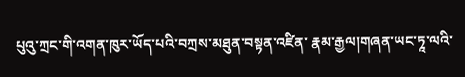པུའུ་ཀྲང་གི་འགན་ཁུར་ཡོད་པའི་བཀྲས་མཐུན་བསྟན་འཛིན་ རྣམ་རྒྱལ།གཞན་ཡང་ཏཱ་ལའི་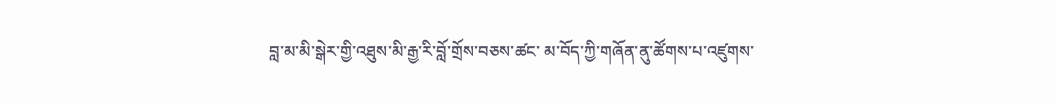བླ་མ་མི་སྒེར་གྱི་འཐུས་མི་རྒྱ་རི་བློ་གྲོས་བཅས་ཚང་ མ་བོད་ཀྱི་གཞོན་ནུ་ཚོགས་པ་འཛུགས་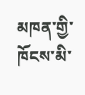མཁན་གྱི་ཁོངས་མི་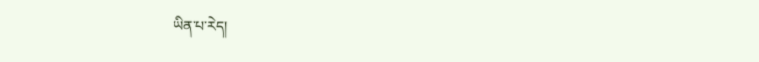ཡིན་པ་རེད།